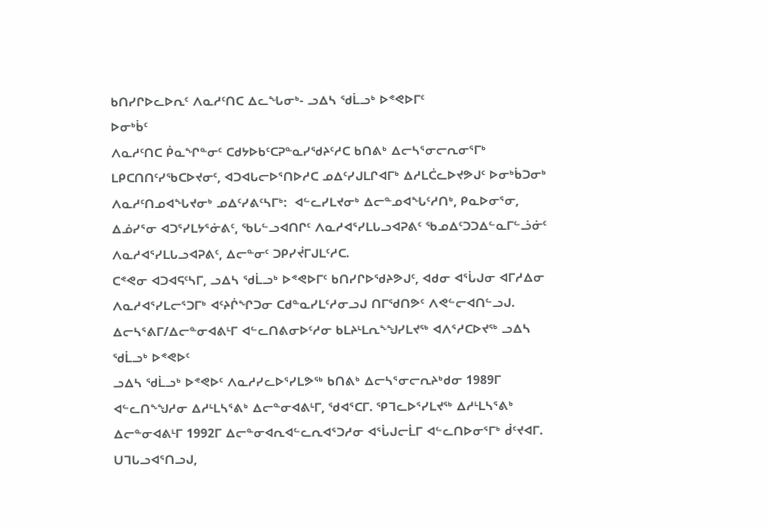ᑲᑎᓯᒋᐅᓚᐅᕆᑦ ᐱᓇᓱᑦᑎᑕ ᐃᓚᖓᓂᒃ- ᓗᐃᓴ ᖁᒫᓗᒃ ᐅᕝᕙᐅᒥᑦ
ᐅᓂᒃᑳᑦ
ᐱᓇᓱᑦᑎᑕ ᑮᓇᖏᓐᓂᑦ ᑕᑯᔭᐅᑲᑦᑕᕈᓐᓇᓯᖁᔨᑦᓱᑕ ᑲᑎᕕᒃ ᐃᓕᓴᕐᓂᓕᕆᓂᕐᒥᒃ ᒪᑭᑕᑎᑎᑦᓯᖃᑕᐅᔪᓂᑦ, ᐊᑐᐊᒐᓕᐅᕐᑎᐅᓱᑕ ᓄᐃᑦᓯᒍᒪᒋᐊᒥᒃ ᐃᓱᒪᑖᓚᐅᔪᕗᒍᑦ ᐅᓂᒃᑳᑐᓂᒃ ᐱᓇᓱᑦᑎᓄᐊᖓᔪᓂᒃ ᓄᐃᑦᓯᕕᑦᓴᒥᒃ:  ᐊᓪᓚᓯᒪᔪᓂᒃ ᐃᓕᓐᓄᐊᖓᑦᓱᑎᒃ, ᑭᓇᐅᓂᕐᓂ, ᐃᓅᓯᕐᓂ ᐊᑐᕐᓯᒪᔭᕐᓃᕕᑦ, ᖃᒐᓪᓗᐊᑎᒋᑦ ᐱᓇᓱᐊᕐᓯᒪᒐᓗᐊᕈᕕᑦ ᖃᓄᐃᑦᑐᑐᐃᓪᓇᒥᓪᓘᓃᑦ ᐱᓇᓱᐊᕐᓯᒪᒐᓗᐊᕈᕕᑦ, ᐃᓕᓐᓂᑦ ᑐᑭᓯᔫᒥᒍᒪᑦᓱᑕ.
ᑕᕝᕙᓂ ᐊᑐᐊᕋᑦᓴᒥ, ᓗᐃᓴ ᖁᒫᓗᒃ ᐅᕝᕙᐅᒥᑦ ᑲᑎᓯᒋᐅᖁᔨᕗᒍᑦ, ᐊᑯᓂ ᐊᕐᒑᒍᓂ ᐊᒥᓱᐃᓂ ᐱᓇᓱᐊᕐᓯᒪᓕᕐᑐᒥᒃ ᐊᑦᔨᒌᖏᑐᓂ ᑕᑯᓐᓇᓯᒪᑦᓱᓂᓗᒍ ᑎᒥᖁᑎᕗᑦ ᐱᕙᓪᓕᐊᑎᓪᓗᒍ.
ᐃᓕᓴᕐᕕᒥ/ᐃᓕᓐᓂᐊᕕᒻᒥ ᐊᓪᓚᑎᕕᓂᐅᑦᓱᓂ ᑲᒪᔨᒻᒪᕆᖕᖑᓯᒪᔪᖅ ᐊᐱᕐᓱᑕᐅᔪᖅ ᓗᐃᓴ ᖁᒫᓗᒃ ᐅᕝᕙᐅᑦ
ᓗᐃᓴ ᖁᒫᓗᒃ ᐅᕝᕙᐅᑦ ᐱᓇᓱᓯᓚᐅᕐᓯᒪᕗᖅ ᑲᑎᕕᒃ ᐃᓕᓴᕐᓂᓕᕆᔨᒃᑯᓂ 1989ᒥ ᐊᓪᓚᑎᖕᖑᓱᓂ ᐃᓱᒻᒪᓴᕐᕕᒃ ᐃᓕᓐᓂᐊᕕᒻᒥ, ᖁᐊᕐᑕᒥ. ᕿᒣᓚᐅᕐᓯᒪᔪᖅ ᐃᓱᒻᒪᓴᕐᕕᒃ ᐃᓕᓐᓂᐊᕕᒻᒥ 1992ᒥ ᐃᓕᓐᓂᐊᕆᐊᓪᓚᕆᐊᕐᑐᓱᓂ ᐊᕐᒑᒍᓕᒫᒥ ᐊᓪᓚᑎᐅᓂᕐᒥᒃ ᑰᑦᔪᐊᒥ.
ᑌᒣᒐᓗᐊᕐᑎᓗᒍ,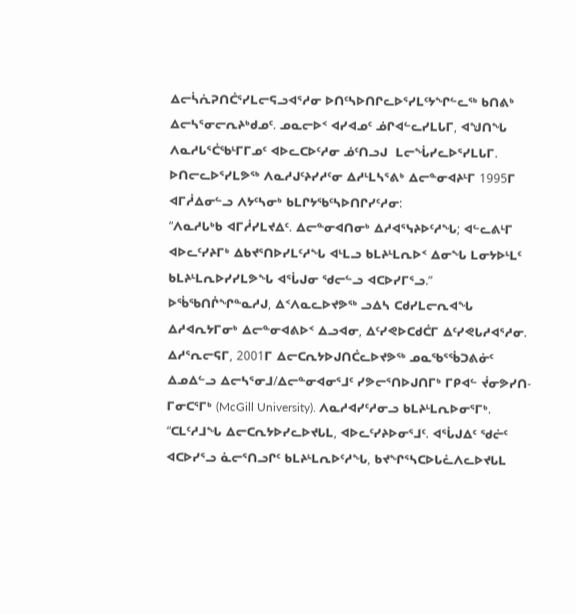ᐃᓕᓵᕇᕈᑎᑖᕐᓯᒪᓕᕋᓗᐊᕐᓱᓂ ᐅᑎᑦᓴᐅᑎᒋᓚᐅᕐᓯᒪᑦᔭᖏᓪᓚᖅ ᑲᑎᕕᒃ ᐃᓕᓴᕐᓂᓕᕆᔨᒃᑯᓄᑦ. ᓄᓇᓕᐅᑉ ᐊᓯᐊᓄᑦ ᓅᒋᐊᓪᓚᓯᒪᒐᒥ, ᐊᖑᑎᖓ ᐱᓇᓱᒐᕐᑖᖃᒻᒥᒥᓄᑦ ᐊᐅᓚᑕᐅᑦᓱᓂ ᓅᑦᑎᓗᒍ  ᒪᓕᖔᓯᓚᐅᕐᓯᒪᒐᒥ. ᐅᑎᓕᓚᐅᕐᓯᒪᕗᖅ ᐱᓇᓱᒍᑦᔨᓯᓱᑦᓂ ᐃᓱᒻᒪᓴᕐᕕᒃ ᐃᓕᓐᓂᐊᔨᒻᒥ 1995ᒥ ᐊᒥᓲᐃᓂᓪᓗ ᐱᔭᑦᓴᓂᒃ ᑲᒪᒋᔭᖃᑦᓴᐅᑎᒋᓯᑦᓱᓂ:
“ᐱᓇᓱᒐᒃᑲ ᐊᒥᓲᓯᒪᔪᐃᑦ. ᐃᓕᓐᓂᐊᑎᓂᒃ ᐃᓱᐊᕐᓭᔨᐅᑦᓱᖓ; ᐊᓪᓚᕕᒻᒥ ᐊᐅᓚᑦᓯᔨᒥᒃ ᐃᑲᔪᕐᑎᐅᓯᒪᑦᓱᖓ ᐊᒻᒪᓗ ᑲᒪᔨᒻᒪᕆᐅᑉ ᐃᓂᖓ ᒪᓂᔭᐅᒻᒪᑦ ᑲᒪᔨᒻᒪᕆᐅᓯᓯᒪᕗᖓ ᐊᕐᒑᒍᓂ ᖁᓕᓪᓗ ᐊᑕᐅᓯᒥᕐᓗ.”
ᐅᖄᖃᑎᒌᖏᓐᓇᓱᒍ, ᐃᑉᐱᓇᓚᐅᔪᕗᖅ ᓗᐃᓴ ᑕᑯᓯᒪᓕᕆᐊᖓ ᐃᓱᐊᕆᔭᒥᓂᒃ ᐃᓕᓐᓂᐊᕕᐅᑉ ᐃᓗᐊᓂ, ᐃᑦᓯᕙᐅᑕᑯᑖᒥ ᐃᑦᓯᕙᒐᓱᐊᕐᓱᓂ. ᐃᓱᕐᕆᓕᕋᒥ, 2001ᒥ ᐃᓕᑕᕆᔭᐅᒍᑎᑖᓚᐅᔪᕗᖅ ᓄᓇᖃᕐᖄᑐᕕᓃᑦ ᐃᓄᐃᓪᓗ ᐃᓕᓴᕐᓂᒧ/ᐃᓕᓐᓂᐊᓂᕐᒧᑦ ᓯᕗᓕᕐᑎᐅᒍᑎᒥᒃ ᒥᑭᐊᓪ ᔫᓂᕗᓯᑎ-ᒥᓂᑕᕐᒥᒃ (McGill University). ᐱᓇᓱᐊᓯᑦᓱᓂᓗ ᑲᒪᔨᒻᒪᕆᐅᓂᕐᒥᒃ.
“ᑕᒪᑦᓱᒧᖓ ᐃᓕᑕᕆᔭᐅᓯᓚᐅᔪᒐᒪ, ᐊᐅᓚᑦᓯᔨᐅᓂᕐᒧᑦ. ᐊᕐᒑᒍᐃᑦ ᖁᓖᑦ ᐊᑕᐅᓯᕐᓗ ᓈᓕᕐᑎᓗᒋᑦ ᑲᒪᔨᒻᒪᕆᐅᑦᓱᖓ, ᑲᔪᖏᕐᓴᑕᐅᒐᓛᐱᓚᐅᔪᒐᒪ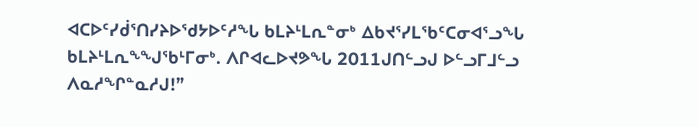ᐊᑕᐅᑦᓯᑰᕐᑎᓯᔨᐅᖁᔭᐅᑦᓱᖓ ᑲᒪᔨᒻᒪᕆᓐᓂᒃ ᐃᑲᔪᕐᓯᒪᖃᑦᑕᓂᐊᕐᓗᖓ ᑲᒪᔨᒻᒪᕆᖕᖑᖃᒻᒥᓂᒃ. ᐱᒋᐊᓚᐅᔪᕗᖓ 2011ᒍᑎᓪᓗᒍ ᐅᓪᓗᒥᒧᓪᓗ ᐱᓇᓱᖏᓐᓇᓱᒍ!”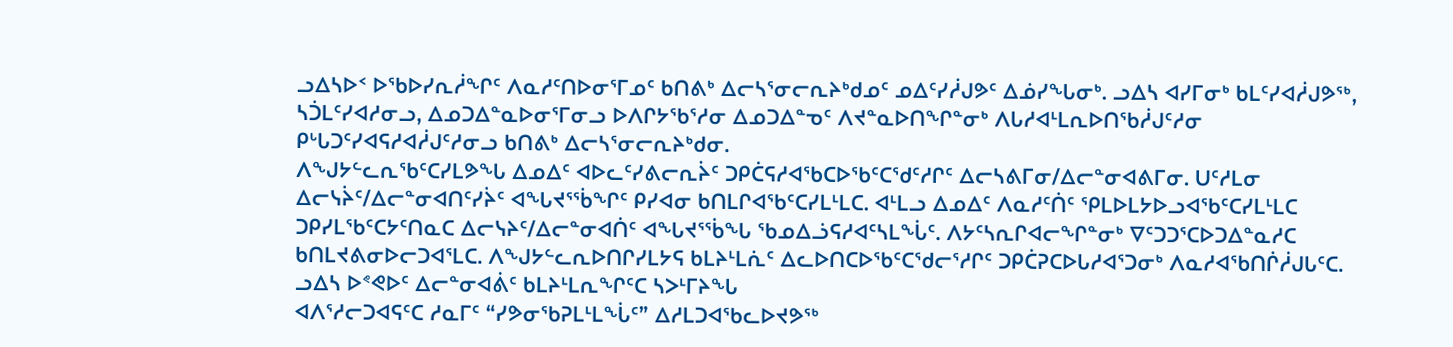ᓗᐃᓴᐅᑉ ᐅᖃᐅᓯᕆᓲᖏᑦ ᐱᓇᓱᑦᑎᐅᓂᕐᒥᓄᑦ ᑲᑎᕕᒃ ᐃᓕᓴᕐᓂᓕᕆᔨᒃᑯᓄᑦ ᓄᐃᑦᓯᓲᒍᕗᑦ ᐃᓅᓯᖓᓂᒃ. ᓗᐃᓴ ᐊᓯᒥᓂᒃ ᑲᒪᑦᓯᐊᓲᒍᕗᖅ, ᓴᑑᒪᑦᓯᐊᓱᓂᓗ, ᐃᓄᑐᐃᓐᓇᐅᓂᕐᒥᓂᓗ ᐅᐱᒋᔭᖃᕐᓱᓂ ᐃᓄᑐᐃᓐᓀᑦ ᐱᔪᓐᓇᐅᑎᖏᓐᓂᒃ ᐱᒐᓱᐊᒻᒪᕆᐅᑎᖃᓲᒍᑦᓱᓂ ᑭᒡᒐᑐᑦᓯᐊᕋᓱᐊᓲᒍᑦᓱᓂᓗ ᑲᑎᕕᒃ ᐃᓕᓴᕐᓂᓕᕆᔨᒃᑯᓂ.
ᐱᖑᔭᓪᓚᕆᖃᑦᑕᓯᒪᕗᖓ ᐃᓄᐃᑦ ᐊᐅᓚᑦᓯᕕᓕᕆᔩᑦ ᑐᑭᑖᕋᓱᐊᖃᑕᐅᖃᑦᑕᖁᑦᓱᒋᑦ ᐃᓕᓴᕕᒥᓂ/ᐃᓕᓐᓂᐊᕕᒥᓂ. ᑌᑦᓱᒪᓂ ᐃᓕᓭᔩᑦ/ᐃᓕᓐᓂᐊᑎᑦᓯᔩᑦ ᐊᖓᔪᕐᖄᖏᑦ ᑭᓯᐊᓂ ᑲᑎᒪᒋᐊᖃᑦᑕᓯᒪᒻᒪᑕ. ᐊᒻᒪᓗ ᐃᓄᐃᑦ ᐱᓇᓱᑦᑏᑦ ᕿᒪᐅᒪᔭᐅᓗᐊᖃᑦᑕᓯᒪᒻᒪᑕ ᑐᑭᓯᒪᖃᑦᑕᔭᑦᑎᓇᑕ ᐃᓕᓭᔨᑦ/ᐃᓕᓐᓂᐊᑏᑦ ᐊᖓᔪᕐᖄᖓ ᖃᓄᐃᓘᕋᓱᐊᑦᓴᒪᖔᑦ. ᐱᔭᑦᓴᕆᒋᐊᓕᖏᓐᓂᒃ ᐁᑦᑐᑐᕐᑕᐅᑐᐃᓐᓇᓱᑕ ᑲᑎᒪᔪᕕᓂᐅᓕᑐᐊᕐᒪᑕ. ᐱᖑᔭᓪᓚᕆᐅᑎᒋᓯᒪᔭᕋ ᑲᒪᔨᒻᒪᕇᑦ ᐃᓚᐅᑎᑕᐅᖃᑦᑕᖁᓕᕐᓱᒋᑦ ᑐᑭᑖᕈᑕᐅᒐᓱᐊᕐᑐᓂᒃ ᐱᓇᓱᐊᖃᑎᒌᓲᒍᒐᑦᑕ.
ᓗᐃᓴ ᐅᕝᕙᐅᑦ ᐃᓕᓐᓂᐊᕖᑦ ᑲᒪᔨᒻᒪᕆᖏᑦᑕ ᓴᐳᒻᒥᔨᖓ
ᐊᐱᕐᓱᓕᑐᐊᕋᑦᑕ ᓱᓇᒥᑦ “ᓯᕗᓂᖃᕈᒪᒻᒪᖔᑦ” ᐃᓱᒪᑐᐊᖃᓚᐅᔪᕗᖅ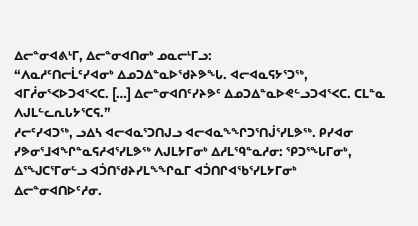ᐃᓕᓐᓂᐊᕕᒻᒥ, ᐃᓕᓐᓂᐊᑎᓂᒃ ᓄᓇᓕᒻᒥᓗ:
“ᐱᓇᓱᑦᑎᓕᒫᑦᓯᐊᓂᒃ ᐃᓄᑐᐃᓐᓇᐅᖁᔨᕗᖓ. ᐊᓕᐊᓇᕋᔭᕐᑐᖅ, ᐊᒥᓲᓂᕐᐸᐅᑐᐊᕐᐸᑕ. […] ᐃᓕᓐᓂᐊᑎᑦᓯᔨᕗᑦ ᐃᓄᑐᐃᓐᓇᐅᕙᓪᓗᑐᐊᕐᐸᑕ. ᑕᒪᓐᓇ ᐱᒍᒪᓪᓚᕆᒐᔭᕐᑕᕋ.”
ᓱᓕᑦᓯᐊᑐᖅ, ᓗᐃᓴ ᐊᓕᐊᓇᕐᑐᑎᒍᓗ ᐊᓕᐊᓇᖕᖏᑐᕐᑎᒎᕐᓯᒪᕗᖅ. ᑭᓯᐊᓂ ᓯᕗᓂᕐᒧᐊᖏᓐᓇᕋᓱᐊᕐᓯᒪᕗᖅ ᐱᒍᒪᔭᒥᓂᒃ ᐃᓱᒪᙯᓐᓇᓱᓂ: ᕿᑐᕐᖓᒥᓂᒃ, ᐃᕐᖑᑕᕐᒥᓂᓪᓗ ᐊᑑᑎᖁᔨᓯᒪᖕᖏᓇᒥ ᐊᑑᑎᒋᐊᖃᕐᓯᒪᔭᒥᓂᒃ ᐃᓕᓐᓂᐊᑎᐅᑦᓱᓂ.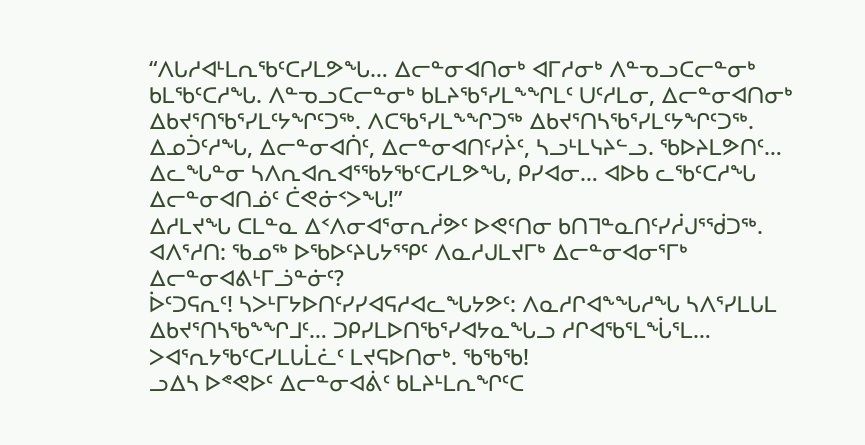“ᐱᒐᓱᐊᒻᒪᕆᖃᑦᑕᓯᒪᕗᖓ… ᐃᓕᓐᓂᐊᑎᓂᒃ ᐊᒥᓱᓂᒃ ᐱᓐᓀᓗᑕᓕᓐᓂᒃ ᑲᒪᖃᑦᑕᓱᖓ. ᐱᓐᓀᓗᑕᓕᓐᓂᒃ ᑲᒪᔨᖃᕐᓯᒪᖕᖏᒪᑦ ᑌᑦᓱᒪᓂ, ᐃᓕᓐᓂᐊᑎᓂᒃ ᐃᑲᔪᕐᑎᖃᕐᓯᒪᑦᔭᖏᑦᑐᖅ. ᐱᑕᖃᕐᓯᒪᖕᖏᑐᖅ ᐃᑲᔪᕐᑎᓴᖃᕐᓯᒪᑦᔭᖏᑦᑐᖅ. ᐃᓄᑑᑦᓱᖓ, ᐃᓕᓐᓂᐊᑏᑦ, ᐃᓕᓐᓂᐊᑎᑦᓯᔩᑦ, ᓴᓗᒻᒪᓭᔨᓪᓗ. ᖃᐅᔨᒪᕗᑎᑦ… ᐃᓚᖓᓐᓂ ᓴᐱᕆᐊᕆᐊᕐᖃᔭᖃᑦᑕᓯᒪᕗᖓ, ᑭᓯᐊᓂ… ᐊᐅᑲ ᓚᖃᑦᑕᓱᖓ ᐃᓕᓐᓂᐊᑎᓅᑦ ᑖᕙᓃᑉᐳᖓ!”
ᐃᓱᒪᔪᖓ ᑕᒪᓐᓇ ᐃᑉᐱᓂᐊᕐᓂᕆᓲᕗᑦ ᐅᕙᑦᑎᓂ ᑲᑎᒣᓐᓇᑎᑦᓯᓲᒍᕐᖂᑐᖅ.
ᐊᐱᕐᓱᑎ: ᖃᓄᖅ ᐅᖃᐅᑦᔨᒐᔭᕐᕿᑦ ᐱᓇᓱᒍᒪᔪᒥᒃ ᐃᓕᓐᓂᐊᓂᕐᒥᒃ ᐃᓕᓐᓂᐊᕕᒻᒥᓘᓐᓃᑦ?
ᐆᑦᑐᕋᕆᑦ! ᓴᐳᒻᒥᔭᐅᑎᑦᓯᓯᐊᕋᓱᐊᓚᖓᔭᕗᑦ: ᐱᓇᓱᒋᐊᖕᖓᓱᖓ ᓴᐱᕐᓯᒪᒐᒪ ᐃᑲᔪᕐᑎᓴᖃᖕᖏᒧᑦ… ᑐᑭᓯᒪᐅᑎᖃᕐᓯᐊᔭᓇᖓᓗ ᓱᒋᐊᖃᕐᒪᖔᕐᒪ… ᐳᐊᕐᕆᔭᖃᑦᑕᓯᒪᒐᒫᓛᑦ ᒪᔪᕋᐅᑎᓂᒃ. ᖃᖃᖃ!
ᓗᐃᓴ ᐅᕝᕙᐅᑦ ᐃᓕᓐᓂᐊᕖᑦ ᑲᒪᔨᒻᒪᕆᖏᑦᑕ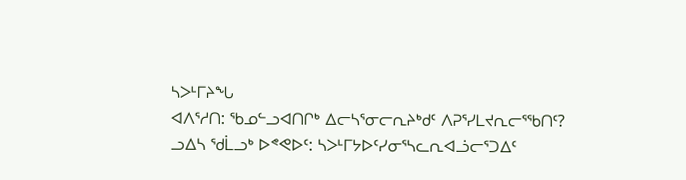ᓴᐳᒻᒥᔨᖓ
ᐊᐱᕐᓱᑎ: ᖃᓄᓪᓗᐊᑎᒋᒃ ᐃᓕᓴᕐᓂᓕᕆᔨᒃᑯᑦ ᐱᕈᕐᓯᒪᔪᕆᓕᕐᖃᑎᑦ?
ᓗᐃᓴ ᖁᒫᓗᒃ ᐅᕝᕙᐅᑦ: ᓴᐳᒻᒥᔭᐅᑦᓯᓂᕐᓴᓚᕆᐊᓘᓕᕐᑐᐃᑦ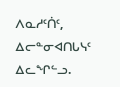ᐱᓇᓱᑦᑏᑦ, ᐃᓕᓐᓂᐊᑎᒐᓭᑦ ᐃᓚᖏᓪᓗ.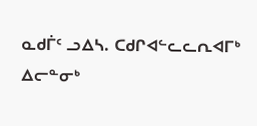ᓇᑯᒦᑦ ᓗᐃᓴ. ᑕᑯᒋᐊᓪᓚᓚᕆᐊᒥᒃ ᐃᓕᓐᓂᒃ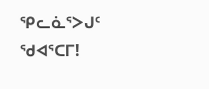ᕿᓚᓈᕐᐳᒍᑦ ᖁᐊᕐᑕᒥ!